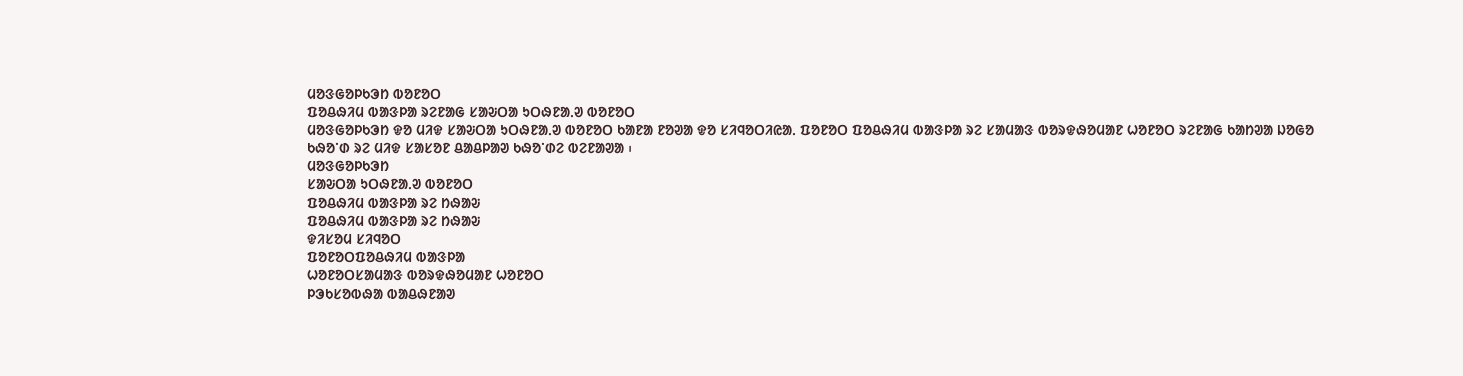ᱢᱚᱝᱜᱚᱞᱠᱳᱴ ᱵᱚᱱᱚᱛ
ᱯᱚᱪᱷᱤᱢ ᱵᱟᱝᱞᱟ ᱨᱮᱱᱟᱜ ᱥᱟᱶᱛᱟ ᱩᱛᱷᱱᱟᱹᱣ ᱵᱚᱱᱚᱛ
ᱢᱚᱝᱜᱚᱞᱠᱳᱴ ᱫᱚ ᱢᱤᱫ ᱥᱟᱶᱛᱟ ᱩᱛᱷᱱᱟᱹᱣ ᱵᱚᱱᱚᱛ ᱠᱟᱱᱟ ᱱᱚᱣᱟ ᱫᱚ ᱥᱤᱧᱚᱛᱤᱭᱟᱹ ᱯᱚᱱᱚᱛ ᱯᱚᱪᱷᱤᱢ ᱵᱟᱝᱞᱟ ᱨᱮ ᱥᱟᱢᱟᱝ ᱵᱚᱨᱫᱷᱚᱢᱟᱱ ᱦᱚᱱᱚᱛ ᱨᱮᱱᱟᱜ ᱠᱟᱴᱣᱟ ᱡᱚᱜᱚ ᱠᱷᱚᱸᱰ ᱨᱮ ᱢᱤᱫ ᱥᱟᱥᱚᱱ ᱪᱟᱪᱞᱟᱣ ᱠᱷᱚᱸᱰᱮ ᱵᱮᱱᱟᱣᱟ ᱾
ᱢᱚᱝᱜᱚᱞᱠᱳᱴ
ᱥᱟᱶᱛᱟ ᱩᱛᱷᱱᱟᱹᱣ ᱵᱚᱱᱚᱛ
ᱯᱚᱪᱷᱤᱢ ᱵᱟᱝᱞᱟ ᱨᱮ ᱴᱷᱟᱶ
ᱯᱚᱪᱷᱤᱢ ᱵᱟᱝᱞᱟ ᱨᱮ ᱴᱷᱟᱶ
ᱫᱤᱥᱚᱢ ᱥᱤᱧᱚᱛ
ᱯᱚᱱᱚᱛᱯᱚᱪᱷᱤᱢ ᱵᱟᱝᱞᱟ
ᱦᱚᱱᱚᱛᱥᱟᱢᱟᱝ ᱵᱚᱨᱫᱷᱚᱢᱟᱱ ᱦᱚᱱᱚᱛ
ᱞᱳᱠᱥᱚᱵᱷᱟ ᱵᱟᱪᱷᱱᱟᱣ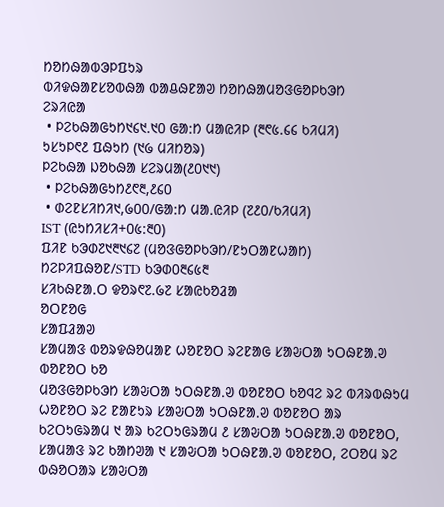ᱴᱚᱴᱷᱟᱵᱳᱞᱯᱩᱨ
ᱵᱤᱫᱷᱟᱱᱥᱚᱵᱷᱟ ᱵᱟᱪᱷᱱᱟᱣ ᱴᱚᱴᱷᱟᱢᱚᱝᱜᱚᱞᱠᱳᱴ
ᱮᱨᱤᱭᱟ
 • ᱞᱮᱠᱷᱟᱜᱩᱴ᱑᱔᱑.᱑᱐ ᱜᱟᱺᱴ ᱢᱟᱭᱤᱞ (᱓᱖᱕.᱔᱔ ᱠᱤᱢᱤ)
ᱩᱥᱩᱞ᱖᱒ ᱯᱷᱩᱴ (᱑᱙ ᱢᱤᱴᱚᱨ)
ᱞᱮᱠᱷᱟ ᱡᱚᱠᱷᱟ ᱥᱮᱨᱢᱟ(᱒᱐᱑᱑)
 • ᱞᱮᱠᱷᱟᱜᱩᱴ᱒᱖᱓,᱒᱔᱐
 • ᱰᱮᱱᱥᱤᱴᱤ᱑,᱙᱐᱐/ᱜᱟᱺᱴ ᱢᱟᱹᱭᱤᱞ (᱗᱒᱐/ᱠᱤᱢᱤ)
IST (ᱭᱩᱴᱤᱥᱤ+᱐᱕:᱓᱐)
ᱯᱤᱱ ᱠᱳᱰ᱗᱑᱓᱑᱔᱗ (ᱢᱚᱝᱜᱚᱞᱠᱳᱴ/ᱱᱩᱛᱟᱱᱦᱟᱴ)
ᱴᱮᱞᱤᱯᱷᱚᱱ/STD ᱠᱳᱰ᱐᱓᱔᱕᱓
ᱥᱤᱠᱷᱱᱟᱹᱛ ᱫᱚᱨ᱖᱗.᱙᱗ ᱥᱟᱭᱠᱚᱲᱟ
ᱚᱛᱱᱚᱜ
ᱥᱟᱯᱲᱟᱣ
ᱥᱟᱢᱟᱝ ᱵᱚᱨᱫᱷᱚᱢᱟᱱ ᱦᱚᱱᱚᱛ ᱨᱮᱱᱟᱜ ᱥᱟᱶᱛᱟ ᱩᱛᱷᱱᱟᱹᱣ ᱵᱚᱱᱚᱛ ᱠᱚ
ᱢᱚᱝᱜᱚᱞᱠᱳᱴ ᱥᱟᱶᱛᱟ ᱩᱛᱷᱱᱟᱹᱣ ᱵᱚᱱᱚᱛ ᱠᱚᱧᱮ ᱨᱮ ᱵᱤᱨᱵᱷᱩᱢ ᱦᱚᱱᱚᱛ ᱨᱮ ᱱᱟᱱᱩᱨ ᱥᱟᱶᱛᱟ ᱩᱛᱷᱱᱟᱹᱣ ᱵᱚᱱᱚᱛ ᱟᱨ ᱠᱮᱛᱩᱜᱨᱟᱢ ᱑ ᱟᱨ ᱠᱮᱛᱩᱜᱨᱟᱢ ᱒ ᱥᱟᱶᱛᱟ ᱩᱛᱷᱱᱟᱹᱣ ᱵᱚᱱᱚᱛ, ᱥᱟᱢᱟᱝ ᱨᱮ ᱠᱟᱴᱣᱟ ᱑ ᱥᱟᱶᱛᱟ ᱩᱛᱷᱱᱟᱹᱣ ᱵᱚᱱᱚᱛ, ᱮᱛᱚᱢ ᱨᱮ ᱵᱷᱚᱛᱟᱨ ᱥᱟᱶᱛᱟ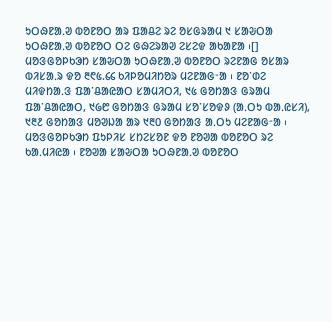ᱩᱛᱷᱱᱟᱹᱣ ᱵᱚᱱᱚᱛ ᱟᱨ ᱯᱟᱪᱮ ᱨᱮ ᱚᱥᱜᱨᱟᱢ ᱑ ᱥᱟᱶᱛᱟ ᱩᱛᱷᱱᱟᱹᱣ ᱵᱚᱱᱚᱛ ᱛᱮ ᱜᱷᱮᱨᱟᱣ ᱮᱥᱮᱫ ᱟᱠᱟᱱᱟ ᱾[]
ᱢᱚᱝᱜᱚᱞᱠᱳᱴ ᱥᱟᱶᱛᱟ ᱩᱛᱷᱱᱟᱹᱣ ᱵᱚᱱᱚᱛ ᱨᱮᱱᱟᱜ ᱚᱥᱟᱨ ᱵᱤᱥᱟᱹᱨ ᱫᱚ ᱓᱖᱕.᱔᱔ ᱠᱤᱞᱚᱢᱤᱴᱚᱨ ᱢᱮᱱᱟᱜᱼᱟ ᱾ ᱱᱚᱸᱰᱮ ᱢᱤᱫᱴᱟᱹᱝ ᱯᱟᱸᱪᱟᱭᱟᱛ ᱥᱟᱢᱤᱛᱤ, ᱑᱕ ᱜᱚᱴᱟᱝ ᱜᱨᱟᱢ ᱯᱟᱸᱪᱟᱭᱟᱛ, ᱑᱙᱘ ᱜᱚᱴᱟᱝ ᱜᱨᱟᱢ ᱥᱚᱸᱥᱚᱫᱽ (ᱟᱹᱛᱩ ᱵᱟᱹᱭᱥᱤ), ᱑᱓᱒ ᱜᱚᱴᱟᱝ ᱢᱚᱣᱡᱟ ᱟᱨ ᱑᱓᱐ ᱜᱚᱴᱟᱝ ᱟᱹᱛᱩ ᱢᱮᱱᱟᱜᱼᱟ ᱾ ᱢᱚᱝᱜᱚᱞᱠᱳᱴ ᱯᱩᱞᱤᱥ ᱥᱴᱮᱥᱚᱱ ᱫᱚ ᱱᱚᱣᱟ ᱵᱚᱱᱚᱛ ᱨᱮ ᱠᱟᱹᱢᱤᱭᱟ ᱾ ᱱᱚᱣᱟ ᱥᱟᱶᱛᱟ ᱩᱛᱷᱱᱟᱹᱣ ᱵᱚᱱᱚᱛ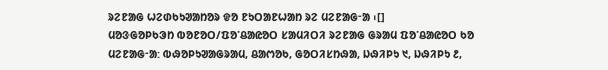ᱨᱮᱱᱟᱜ ᱦᱮᱰᱠᱩᱣᱟᱴᱚᱨ ᱫᱚ ᱱᱩᱛᱟᱱᱦᱟᱴ ᱨᱮ ᱢᱮᱱᱟᱜᱼᱟ ᱾[]
ᱢᱚᱝᱜᱚᱞᱠᱳᱴ ᱵᱚᱱᱚᱛ/ᱯᱚᱸᱪᱟᱭᱚᱛ ᱥᱟᱢᱤᱛᱤ ᱨᱮᱱᱟᱜ ᱜᱨᱟᱢ ᱯᱚᱸᱪᱟᱭᱚᱛ ᱠᱚ ᱢᱮᱱᱟᱜᱼᱟ: ᱵᱷᱚᱞᱩᱣᱟᱜᱨᱟᱢ, ᱪᱟᱬᱚᱠ, ᱜᱚᱛᱤᱥᱴᱷᱟ, ᱡᱷᱤᱞᱩ ᱑, ᱡᱷᱤᱞᱩ ᱒,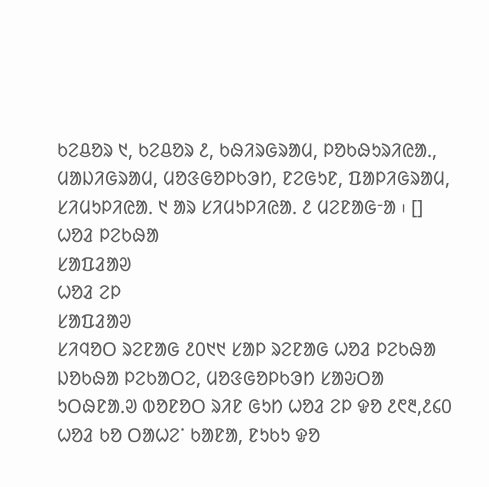ᱠᱮᱪᱚᱨ ᱑, ᱠᱮᱪᱚᱨ ᱒, ᱠᱷᱤᱨᱜᱨᱟᱢ, ᱞᱚᱠᱷᱩᱨᱤᱭᱟᱹ, ᱢᱟᱡᱤᱜᱨᱟᱢ, ᱢᱚᱝᱜᱚᱞᱠᱳᱴ, ᱱᱮᱜᱩᱱ, ᱯᱟᱞᱤᱜᱨᱟᱢ, ᱥᱤᱢᱩᱞᱤᱭᱟᱹ ᱑ ᱟᱨ ᱥᱤᱢᱩᱞᱤᱭᱟᱹ ᱒ ᱢᱮᱱᱟᱜᱼᱟ ᱾ []
ᱦᱚᱲ ᱞᱮᱠᱷᱟ
ᱥᱟᱯᱲᱟᱣ
ᱦᱚᱲ ᱮᱞ
ᱥᱟᱯᱲᱟᱣ
ᱥᱤᱧᱚᱛ ᱨᱮᱱᱟᱜ ᱒᱐᱑᱑ ᱥᱟᱞ ᱨᱮᱱᱟᱜ ᱦᱚᱲ ᱞᱮᱠᱷᱟ ᱡᱚᱠᱷᱟ ᱞᱮᱠᱟᱛᱮ, ᱢᱚᱝᱜᱚᱞᱠᱳᱴ ᱥᱟᱶᱛᱟ ᱩᱛᱷᱱᱟᱹᱣ ᱵᱚᱱᱚᱛ ᱨᱤᱱ ᱜᱩᱴ ᱦᱚᱲ ᱮᱞ ᱫᱚ ᱒᱖᱓,᱒᱔᱐ ᱦᱚᱲ ᱠᱚ ᱛᱟᱦᱮᱸ ᱠᱟᱱᱟ, ᱱᱩᱠᱩ ᱫᱚ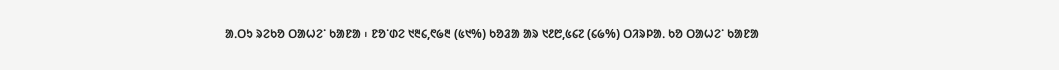ᱟᱹᱛᱩ ᱨᱮᱠᱚ ᱛᱟᱦᱮᱸ ᱠᱟᱱᱟ ᱾ ᱱᱚᱸᱰᱮ ᱑᱓᱔,᱖᱙᱓ (᱕᱑%) ᱠᱚᱲᱟ ᱟᱨ ᱑᱒᱘,᱕᱔᱗ (᱔᱙%) ᱛᱤᱨᱞᱟᱹ ᱠᱚ ᱛᱟᱦᱮᱸ ᱠᱟᱱᱟ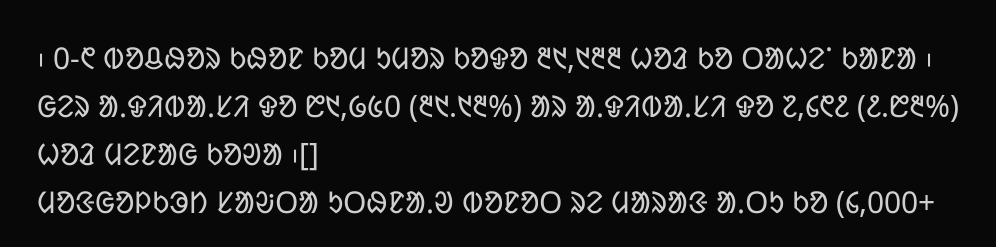᱾ ᱐-᱖ ᱵᱚᱪᱷᱚᱨ ᱠᱷᱚᱱ ᱠᱚᱢ ᱩᱢᱚᱨ ᱠᱚᱫᱚ ᱓᱑,᱑᱓᱓ ᱦᱚᱲ ᱠᱚ ᱛᱟᱦᱮᱸ ᱠᱟᱱᱟ ᱾ ᱜᱮᱨ ᱟᱹᱫᱤᱵᱟᱹᱥᱤ ᱫᱚ ᱘᱑,᱙᱕᱐ (᱓᱑.᱑᱓%) ᱟᱨ ᱟᱹᱫᱤᱵᱟᱹᱥᱤ ᱫᱚ ᱗,᱔᱖᱒ (᱒.᱘᱓%) ᱦᱚᱲ ᱢᱮᱱᱟᱜ ᱠᱚᱣᱟ ᱾[]
ᱢᱚᱝᱜᱚᱞᱠᱳᱴ ᱥᱟᱶᱛᱟ ᱩᱛᱷᱱᱟᱹᱣ ᱵᱚᱱᱚᱛ ᱨᱮ ᱢᱟᱨᱟᱝ ᱟᱹᱛᱩ ᱠᱚ (᱔,᱐᱐᱐+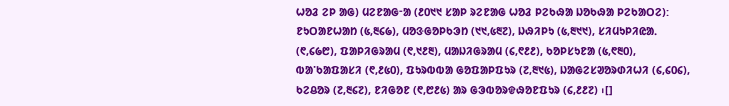ᱦᱚᱲ ᱮᱞ ᱟᱜ) ᱢᱮᱱᱟᱜᱼᱟ (᱒᱐᱑᱑ ᱥᱟᱞ ᱨᱮᱱᱟᱜ ᱦᱚᱲ ᱞᱮᱠᱷᱟ ᱡᱚᱠᱷᱟ ᱞᱮᱠᱟᱛᱮ): ᱱᱩᱛᱟᱱᱦᱟᱴ (᱕,᱓᱔᱙), ᱢᱚᱝᱜᱚᱞᱠᱳᱴ (᱑᱑,᱕᱓᱗), ᱡᱷᱤᱞᱩ (᱕,᱓᱑᱑), ᱥᱤᱢᱩᱞᱤᱭᱟᱹ (᱖,᱔᱙᱘), ᱯᱟᱞᱤᱜᱨᱟᱢ (᱖,᱑᱒᱓), ᱢᱟᱡᱤᱜᱨᱟᱢ (᱔,᱖᱒᱒), ᱠᱚᱞᱥᱩᱱᱟ (᱕,᱖᱓᱐), ᱵᱟᱸᱠᱟᱯᱟᱥᱤ (᱖,᱒᱕᱐), ᱯᱩᱨᱵᱵᱟ ᱜᱚᱯᱟᱞᱯᱩᱨ (᱗,᱓᱑᱕), ᱡᱟᱜᱮᱥᱣᱚᱨᱰᱤᱦᱤ (᱔,᱔᱐᱔), ᱠᱮᱪᱚᱨ (᱗,᱓᱔᱗), ᱱᱤᱜᱚᱱ (᱖,᱘᱒᱕) ᱟᱨ ᱜᱳᱵᱚᱨᱫᱷᱚᱱᱯᱩᱨ (᱔,᱒᱒᱗) ᱾[]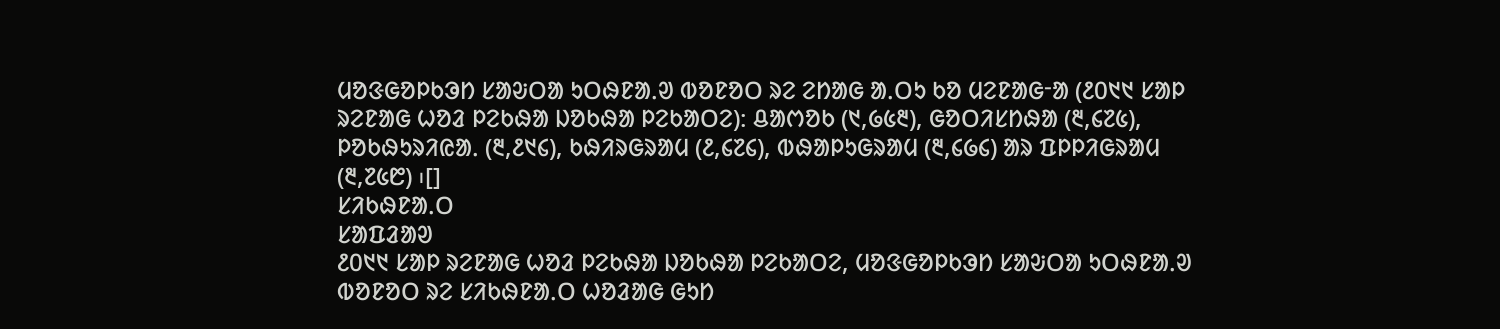ᱢᱚᱝᱜᱚᱞᱠᱳᱴ ᱥᱟᱶᱛᱟ ᱩᱛᱷᱱᱟᱹᱣ ᱵᱚᱱᱚᱛ ᱨᱮ ᱮᱴᱟᱜ ᱟᱹᱛᱩ ᱠᱚ ᱢᱮᱱᱟᱜᱼᱟ (᱒᱐᱑᱑ ᱥᱟᱞ ᱨᱮᱱᱟᱜ ᱦᱚᱲ ᱞᱮᱠᱷᱟ ᱡᱚᱠᱷᱟ ᱞᱮᱠᱟᱛᱮ): ᱪᱟᱬᱚᱠ (᱑,᱙᱕᱓), ᱜᱚᱛᱤᱥᱴᱷᱟ (᱓,᱔᱗᱕), ᱞᱚᱠᱷᱩᱨᱤᱭᱟᱹ (᱓,᱒᱑᱔), ᱠᱷᱤᱨᱜᱨᱟᱢ (᱒,᱔᱗᱔), ᱵᱷᱟᱞᱩᱜᱨᱟᱢ (᱓,᱔᱙᱔) ᱟᱨ ᱯᱞᱞᱤᱜᱨᱟᱢ (᱓,᱗᱕᱘) ᱾[]
ᱥᱤᱠᱷᱱᱟᱹᱛ
ᱥᱟᱯᱲᱟᱣ
᱒᱐᱑᱑ ᱥᱟᱞ ᱨᱮᱱᱟᱜ ᱦᱚᱲ ᱞᱮᱠᱷᱟ ᱡᱚᱠᱷᱟ ᱞᱮᱠᱟᱛᱮ, ᱢᱚᱝᱜᱚᱞᱠᱳᱴ ᱥᱟᱶᱛᱟ ᱩᱛᱷᱱᱟᱹᱣ ᱵᱚᱱᱚᱛ ᱨᱮ ᱥᱤᱠᱷᱱᱟᱹᱛ ᱦᱚᱲᱟᱜ ᱜᱩᱴ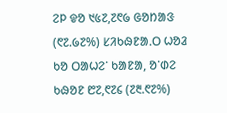ᱮᱞ ᱫᱚ ᱑᱕᱗,᱗᱖᱙ ᱜᱚᱴᱟᱝ (᱖᱗.᱙᱗%) ᱥᱤᱠᱷᱱᱟᱹᱛ ᱦᱚᱲ ᱠᱚ ᱛᱟᱦᱮᱸ ᱠᱟᱱᱟ, ᱚᱸᱰᱮ ᱠᱷᱚᱱ ᱘᱗,᱖᱗᱔ (᱗᱓.᱖᱗%)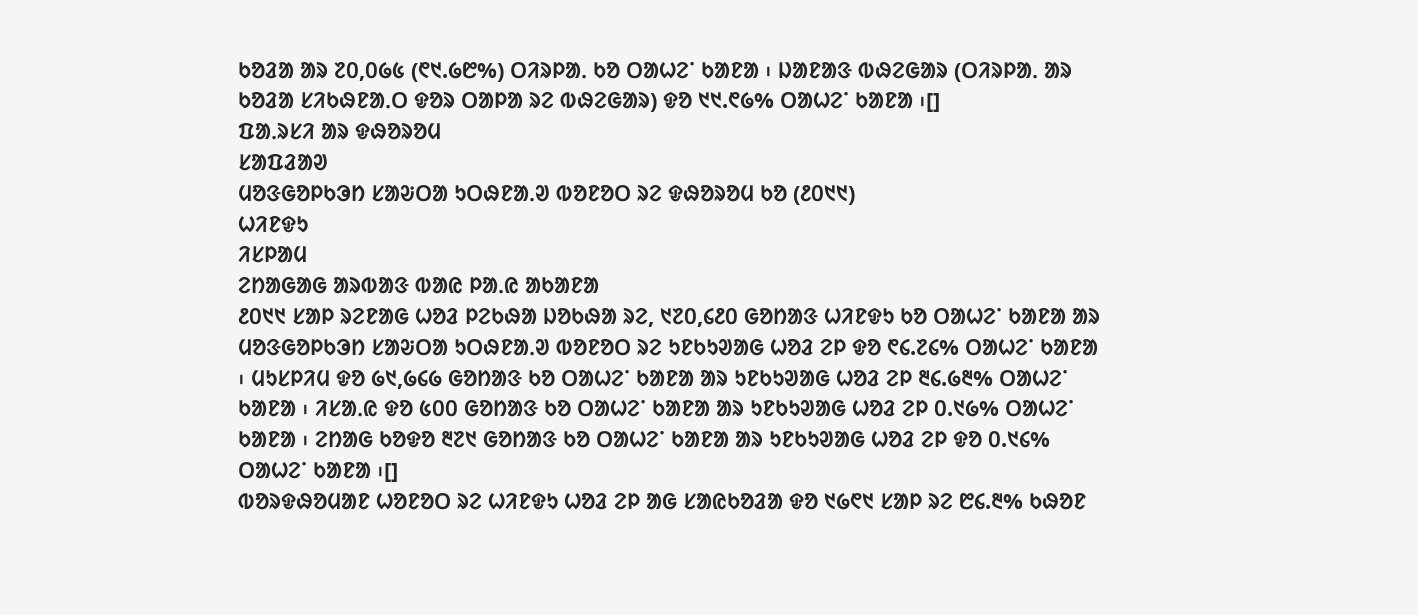ᱠᱚᱲᱟ ᱟᱨ ᱗᱐,᱐᱙᱕ (᱖᱑.᱙᱘%) ᱛᱤᱨᱞᱟᱹ ᱠᱚ ᱛᱟᱦᱮᱸ ᱠᱟᱱᱟ ᱾ ᱡᱟᱱᱟᱝ ᱵᱷᱮᱜᱟᱨ (ᱛᱤᱨᱞᱟᱹ ᱟᱨ ᱠᱚᱲᱟ ᱥᱤᱠᱷᱱᱟᱹᱛ ᱫᱚᱨ ᱛᱟᱞᱟ ᱨᱮ ᱵᱷᱮᱜᱟᱨ) ᱫᱚ ᱑᱑.᱖᱙% ᱛᱟᱦᱮᱸ ᱠᱟᱱᱟ ᱾[]
ᱯᱟᱹᱨᱥᱤ ᱟᱨ ᱫᱷᱚᱨᱚᱢ
ᱥᱟᱯᱲᱟᱣ
ᱢᱚᱝᱜᱚᱞᱠᱳᱴ ᱥᱟᱶᱛᱟ ᱩᱛᱷᱱᱟᱹᱣ ᱵᱚᱱᱚᱛ ᱨᱮ ᱫᱷᱚᱨᱚᱢ ᱠᱚ (᱒᱐᱑᱑)
ᱦᱤᱱᱫᱩ
ᱤᱥᱞᱟᱢ
ᱮᱴᱟᱜᱟᱜ ᱟᱨᱵᱟᱝ ᱵᱟᱭ ᱞᱟᱹᱭ ᱟᱠᱟᱱᱟ
᱒᱐᱑᱑ ᱥᱟᱞ ᱨᱮᱱᱟᱜ ᱦᱚᱲ ᱞᱮᱠᱷᱟ ᱡᱚᱠᱷᱟ ᱨᱮ, ᱑᱗᱐,᱔᱒᱐ ᱜᱚᱴᱟᱝ ᱦᱤᱱᱫᱩ ᱠᱚ ᱛᱟᱦᱮᱸ ᱠᱟᱱᱟ ᱟᱨ ᱢᱚᱝᱜᱚᱞᱠᱳᱴ ᱥᱟᱶᱛᱟ ᱩᱛᱷᱱᱟᱹᱣ ᱵᱚᱱᱚᱛ ᱨᱮ ᱩᱱᱠᱩᱣᱟᱜ ᱦᱚᱲ ᱮᱞ ᱫᱚ ᱖᱔.᱗᱔% ᱛᱟᱦᱮᱸ ᱠᱟᱱᱟ ᱾ ᱢᱩᱥᱞᱤᱢ ᱫᱚ ᱙᱑,᱙᱔᱙ ᱜᱚᱴᱟᱝ ᱠᱚ ᱛᱟᱦᱮᱸ ᱠᱟᱱᱟ ᱟᱨ ᱩᱱᱠᱩᱣᱟᱜ ᱦᱚᱲ ᱮᱞ ᱓᱔.᱙᱓% ᱛᱟᱦᱮᱸ ᱠᱟᱱᱟ ᱾ ᱤᱥᱟᱹᱭ ᱫᱚ ᱕᱐᱐ ᱜᱚᱴᱟᱝ ᱠᱚ ᱛᱟᱦᱮᱸ ᱠᱟᱱᱟ ᱟᱨ ᱩᱱᱠᱩᱣᱟᱜ ᱦᱚᱲ ᱮᱞ ᱐.᱑᱙% ᱛᱟᱦᱮᱸ ᱠᱟᱱᱟ ᱾ ᱮᱴᱟᱜ ᱠᱚᱫᱚ ᱓᱗᱑ ᱜᱚᱴᱟᱝ ᱠᱚ ᱛᱟᱦᱮᱸ ᱠᱟᱱᱟ ᱟᱨ ᱩᱱᱠᱩᱣᱟᱜ ᱦᱚᱲ ᱮᱞ ᱫᱚ ᱐.᱑᱔% ᱛᱟᱦᱮᱸ ᱠᱟᱱᱟ ᱾[]
ᱵᱚᱨᱫᱷᱚᱢᱟᱱ ᱦᱚᱱᱚᱛ ᱨᱮ ᱦᱤᱱᱫᱩ ᱦᱚᱲ ᱮᱞ ᱟᱜ ᱥᱟᱭᱠᱚᱲᱟ ᱫᱚ ᱑᱙᱖᱑ ᱥᱟᱞ ᱨᱮ ᱘᱔.᱓% ᱠᱷᱚᱱ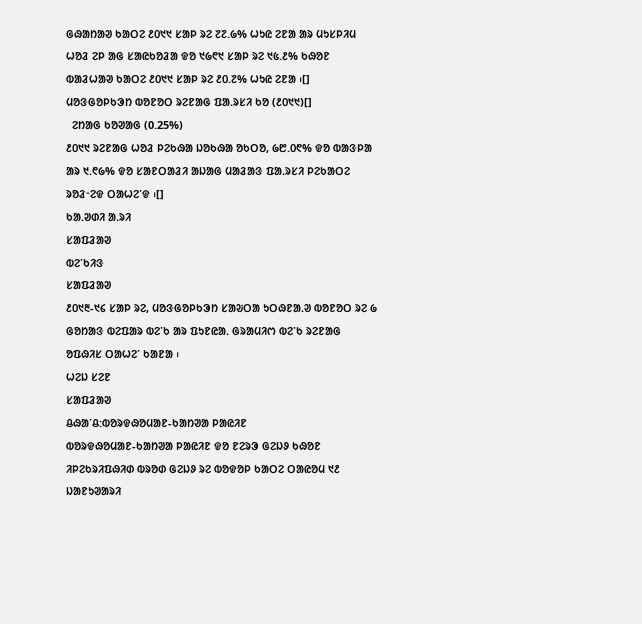ᱜᱷᱟᱴᱟᱣ ᱠᱟᱛᱮ ᱒᱐᱑᱑ ᱥᱟᱞ ᱨᱮ ᱗᱗.᱙% ᱦᱩᱭ ᱮᱱᱟ ᱟᱨ ᱢᱩᱥᱞᱤᱢ ᱦᱚᱲ ᱮᱞ ᱟᱜ ᱥᱟᱭᱠᱚᱲᱟ ᱫᱚ ᱑᱙᱖᱑ ᱥᱟᱞ ᱨᱮ ᱑᱕.᱒% ᱠᱷᱚᱱ ᱵᱟᱲᱦᱟᱣ ᱠᱟᱛᱮ ᱒᱐᱑᱑ ᱥᱟᱞ ᱨᱮ ᱒᱐.᱗% ᱦᱩᱭ ᱮᱱᱟ ᱾[]
ᱢᱚᱝᱜᱚᱞᱠᱳᱴ ᱵᱚᱱᱚᱛ ᱨᱮᱱᱟᱜ ᱯᱟᱹᱨᱥᱤ ᱠᱚ (᱒᱐᱑᱑)[]
  ᱮᱴᱟᱜ ᱠᱚᱣᱟᱜ (0.25%)
᱒᱐᱑᱑ ᱨᱮᱱᱟᱜ ᱦᱚᱲ ᱞᱮᱠᱷᱟ ᱡᱚᱠᱷᱟ ᱚᱠᱛᱚ, ᱙᱘.᱐᱖% ᱫᱚ ᱵᱟᱝᱞᱟ ᱟᱨ ᱑.᱖᱙% ᱫᱚ ᱥᱟᱱᱛᱟᱲᱤ ᱟᱡᱟᱜ ᱢᱟᱲᱟᱝ ᱯᱟᱹᱨᱥᱤ ᱞᱮᱠᱟᱛᱮ ᱨᱚᱲᱼᱮᱫ ᱛᱟᱦᱮᱸᱫ ᱾[]
ᱠᱟᱹᱣᱰᱤ ᱟᱹᱨᱤ
ᱥᱟᱯᱲᱟᱣ
ᱵᱮᱸᱠᱤᱝ
ᱥᱟᱯᱲᱟᱣ
᱒᱐᱑᱓-᱑᱔ ᱥᱟᱞ ᱨᱮ, ᱢᱚᱝᱜᱚᱞᱠᱳᱴ ᱥᱟᱶᱛᱟ ᱩᱛᱷᱱᱟᱹᱣ ᱵᱚᱱᱚᱛ ᱨᱮ ᱙ ᱜᱚᱴᱟᱝ ᱵᱮᱯᱟᱨ ᱵᱮᱸᱠ ᱟᱨ ᱯᱩᱱᱭᱟᱹ ᱜᱨᱟᱢᱤᱬ ᱵᱮᱸᱠ ᱨᱮᱱᱟᱜ ᱚᱯᱷᱤᱥ ᱛᱟᱦᱮᱸ ᱠᱟᱱᱟ ᱾
ᱦᱮᱡ ᱥᱮᱱ
ᱥᱟᱯᱲᱟᱣ
ᱪᱷᱟᱸᱪ:ᱵᱚᱨᱫᱷᱚᱢᱟᱱ-ᱠᱟᱴᱣᱟ ᱞᱟᱭᱤᱱ
ᱵᱚᱨᱫᱷᱚᱢᱟᱱ-ᱠᱟᱴᱣᱟ ᱞᱟᱭᱤᱱ ᱫᱚ ᱱᱮᱨᱳ ᱜᱮᱡᱽ ᱠᱷᱚᱱ ᱤᱞᱮᱠᱨᱤᱯᱷᱤᱰ ᱵᱨᱚᱰ ᱜᱮᱡᱽ ᱨᱮ ᱵᱚᱫᱚᱞ ᱠᱟᱛᱮ ᱛᱟᱭᱚᱢ ᱑᱒ ᱡᱟᱱᱩᱣᱟᱨᱤ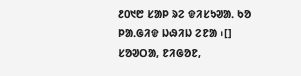᱒᱐᱑᱘ ᱥᱟᱞ ᱨᱮ ᱫᱤᱥᱩᱣᱟᱹ ᱠᱚ ᱞᱟᱹᱜᱤᱫ ᱡᱷᱤᱡ ᱮᱱᱟ ᱾[] ᱥᱚᱣᱛᱟ, ᱱᱤᱜᱚᱱ,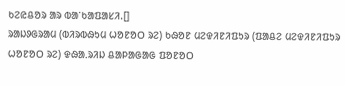ᱠᱮᱭᱪᱚᱨ ᱟᱨ ᱵᱟᱸᱠᱟᱯᱟᱥᱤ.[]
ᱨᱟᱡᱽᱜᱨᱟᱢ (ᱵᱤᱨᱵᱷᱩᱢ ᱦᱚᱱᱚᱛ ᱨᱮ) ᱠᱷᱚᱱ ᱢᱮᱫᱤᱱᱤᱯᱩᱨ (ᱯᱟᱪᱮ ᱢᱮᱫᱤᱱᱤᱯᱩᱨ ᱦᱚᱱᱚᱛ ᱨᱮ) ᱫᱷᱟᱹᱨᱤᱡ ᱪᱟᱞᱟᱜᱟᱜ ᱯᱚᱱᱚᱛ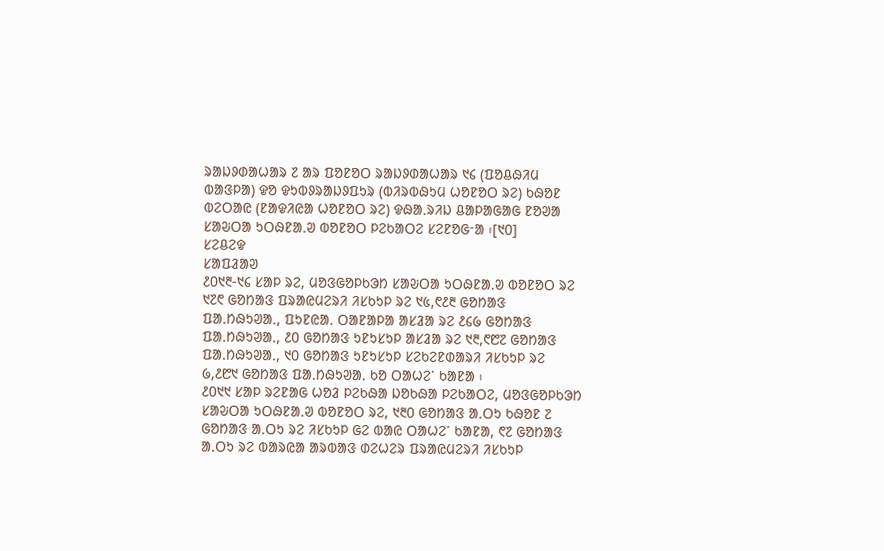ᱨᱟᱡᱽᱰᱟᱦᱟᱨ ᱗ ᱟᱨ ᱯᱚᱱᱚᱛ ᱨᱟᱡᱽᱰᱟᱦᱟᱨ ᱑᱔ (ᱯᱚᱪᱷᱤᱢ ᱵᱟᱝᱞᱟ) ᱫᱚ ᱫᱩᱵᱽᱨᱟᱡᱽᱯᱩᱨ (ᱵᱤᱨᱵᱷᱩᱢ ᱦᱚᱱᱚᱛ ᱨᱮ) ᱠᱷᱚᱱ ᱵᱮᱛᱟᱭ (ᱱᱟᱫᱤᱭᱟ ᱦᱚᱱᱚᱛ ᱨᱮ) ᱫᱷᱟᱹᱨᱤᱡ ᱪᱟᱞᱟᱜᱟᱜ ᱱᱚᱣᱟ ᱥᱟᱶᱛᱟ ᱩᱛᱷᱱᱟᱹᱣ ᱵᱚᱱᱚᱛ ᱞᱮᱠᱟᱛᱮ ᱥᱮᱱᱚᱜᱼᱟ ᱾[᱑᱐]
ᱥᱮᱪᱮᱫ
ᱥᱟᱯᱲᱟᱣ
᱒᱐᱑᱓-᱑᱔ ᱥᱟᱞ ᱨᱮ, ᱢᱚᱝᱜᱚᱞᱠᱳᱴ ᱥᱟᱶᱛᱟ ᱩᱛᱷᱱᱟᱹᱣ ᱵᱚᱱᱚᱛ ᱨᱮ ᱑᱗᱖ ᱜᱚᱴᱟᱝ ᱯᱨᱟᱭᱢᱮᱨᱤ ᱤᱥᱠᱩᱞ ᱨᱮ ᱑᱕,᱖᱒᱓ ᱜᱚᱴᱟᱝ ᱯᱟᱹᱴᱷᱩᱣᱟᱹ, ᱯᱩᱱᱭᱟᱹ ᱛᱟᱱᱟᱞᱟ ᱟᱥᱲᱟ ᱨᱮ ᱒᱔᱙ ᱜᱚᱴᱟᱝ ᱯᱟᱹᱴᱷᱩᱣᱟᱹ, ᱒᱐ ᱜᱚᱴᱟᱝ ᱩᱱᱩᱥᱩᱞ ᱟᱥᱲᱟ ᱨᱮ ᱑᱓,᱖᱘᱗ ᱜᱚᱴᱟᱝ ᱯᱟᱹᱴᱷᱩᱣᱟᱹ, ᱑᱐ ᱜᱚᱴᱟᱝ ᱩᱱᱩᱥᱩᱞ ᱥᱮᱠᱮᱱᱰᱟᱨᱤ ᱤᱥᱠᱩᱞ ᱨᱮ ᱙,᱒᱘᱑ ᱜᱚᱴᱟᱝ ᱯᱟᱹᱴᱷᱩᱣᱟᱹ ᱠᱚ ᱛᱟᱦᱮᱸ ᱠᱟᱱᱟ ᱾
᱒᱐᱑᱑ ᱥᱟᱞ ᱨᱮᱱᱟᱜ ᱦᱚᱲ ᱞᱮᱠᱷᱟ ᱡᱚᱠᱷᱟ ᱞᱮᱠᱟᱛᱮ, ᱢᱚᱝᱜᱚᱞᱠᱳᱴ ᱥᱟᱶᱛᱟ ᱩᱛᱷᱱᱟᱹᱣ ᱵᱚᱱᱚᱛ ᱨᱮ, ᱑᱓᱐ ᱜᱚᱴᱟᱝ ᱟᱹᱛᱩ ᱠᱷᱚᱱ ᱗ ᱜᱚᱴᱟᱝ ᱟᱹᱛᱩ ᱨᱮ ᱤᱥᱠᱩᱞ ᱜᱮ ᱵᱟᱭ ᱛᱟᱦᱮᱸ ᱠᱟᱱᱟ, ᱖᱗ ᱜᱚᱴᱟᱝ ᱟᱹᱛᱩ ᱨᱮ ᱵᱟᱨᱭᱟ ᱟᱨᱵᱟᱝ ᱰᱮᱦᱮᱨ ᱯᱨᱟᱭᱢᱮᱨᱤ ᱤᱥᱠᱩᱞ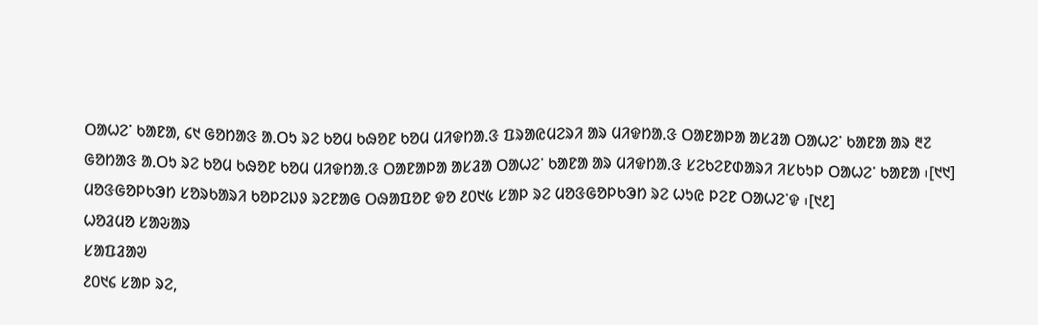ᱛᱟᱦᱮᱸ ᱠᱟᱱᱟ, ᱔᱑ ᱜᱚᱴᱟᱝ ᱟᱹᱛᱩ ᱨᱮ ᱠᱚᱢ ᱠᱷᱚᱱ ᱠᱚᱢ ᱢᱤᱫᱴᱟᱹᱝ ᱯᱨᱟᱭᱢᱮᱨᱤ ᱟᱨ ᱢᱤᱫᱴᱟᱹᱝ ᱛᱟᱱᱟᱞᱟ ᱟᱥᱲᱟ ᱛᱟᱦᱮᱸ ᱠᱟᱱᱟ ᱟᱨ ᱓᱗ ᱜᱚᱴᱟᱝ ᱟᱹᱛᱩ ᱨᱮ ᱠᱚᱢ ᱠᱷᱚᱱ ᱠᱚᱢ ᱢᱤᱫᱴᱟᱹᱝ ᱛᱟᱱᱟᱞᱟ ᱟᱥᱲᱟ ᱛᱟᱦᱮᱸ ᱠᱟᱱᱟ ᱟᱨ ᱢᱤᱫᱴᱟᱹᱝ ᱥᱮᱠᱮᱱᱰᱟᱨᱤ ᱤᱥᱠᱩᱞ ᱛᱟᱦᱮᱸ ᱠᱟᱱᱟ ᱾[᱑᱑]
ᱢᱚᱝᱜᱚᱞᱠᱳᱴ ᱥᱚᱨᱠᱟᱨᱤ ᱠᱚᱞᱮᱡᱽ ᱨᱮᱱᱟᱜ ᱛᱷᱟᱯᱚᱱ ᱫᱚ ᱒᱐᱑᱕ ᱥᱟᱞ ᱨᱮ ᱢᱚᱝᱜᱚᱞᱠᱳᱴ ᱨᱮ ᱦᱩᱭ ᱞᱮᱱ ᱛᱟᱦᱮᱸᱫ ᱾[᱑᱒]
ᱦᱚᱲᱢᱚ ᱥᱟᱶᱟᱨ
ᱥᱟᱯᱲᱟᱣ
᱒᱐᱑᱔ ᱥᱟᱞ ᱨᱮ,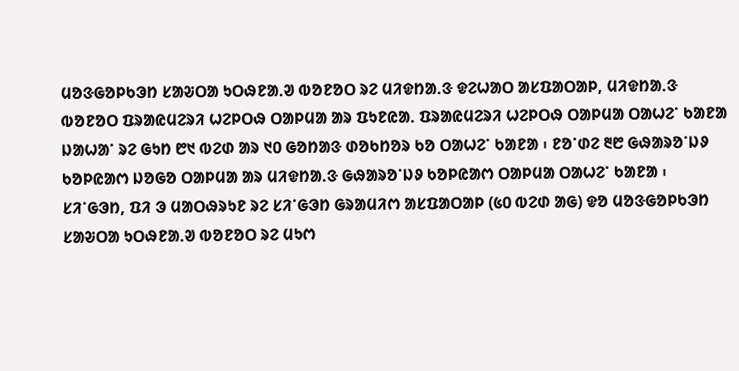ᱢᱚᱝᱜᱚᱞᱠᱳᱴ ᱥᱟᱶᱛᱟ ᱩᱛᱷᱱᱟᱹᱣ ᱵᱚᱱᱚᱛ ᱨᱮ ᱢᱤᱫᱴᱟᱹᱝ ᱫᱮᱦᱟᱛ ᱟᱥᱯᱟᱛᱟᱞ, ᱢᱤᱫᱴᱟᱹᱝ ᱵᱚᱱᱚᱛ ᱯᱨᱟᱭᱢᱮᱨᱤ ᱦᱮᱞᱛᱷ ᱛᱟᱞᱢᱟ ᱟᱨ ᱯᱩᱱᱭᱟᱹ ᱯᱨᱟᱭᱢᱮᱨᱤ ᱦᱮᱞᱛᱷ ᱛᱟᱞᱢᱟ ᱛᱟᱦᱮᱸ ᱠᱟᱱᱟ ᱡᱟᱦᱟᱸ ᱨᱮ ᱜᱩᱴ ᱘᱑ ᱵᱮᱰ ᱟᱨ ᱑᱐ ᱜᱚᱴᱟᱝ ᱰᱚᱠᱴᱚᱨ ᱠᱚ ᱛᱟᱦᱮᱸ ᱠᱟᱱᱟ ᱾ ᱱᱚᱸᱰᱮ ᱓᱘ ᱜᱷᱟᱨᱚᱸᱡᱽ ᱠᱚᱞᱭᱟᱬ ᱡᱚᱜᱚ ᱛᱟᱞᱢᱟ ᱟᱨ ᱢᱤᱫᱴᱟᱹᱝ ᱜᱷᱟᱨᱚᱸᱡᱽ ᱠᱚᱞᱭᱟᱬ ᱛᱟᱞᱢᱟ ᱛᱟᱦᱮᱸ ᱠᱟᱱᱟ ᱾
ᱥᱤᱸᱜᱳᱴ, ᱯᱤ ᱳ ᱢᱟᱛᱷᱨᱩᱱ ᱨᱮ ᱥᱤᱸᱜᱳᱴ ᱜᱨᱟᱢᱤᱬ ᱟᱥᱯᱟᱛᱟᱞ (᱕᱐ ᱵᱮᱰ ᱟᱜ) ᱫᱚ ᱢᱚᱝᱜᱚᱞᱠᱳᱴ ᱥᱟᱶᱛᱟ ᱩᱛᱷᱱᱟᱹᱣ ᱵᱚᱱᱚᱛ ᱨᱮ ᱢᱩᱬ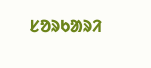ᱥᱚᱨᱠᱟᱨᱤ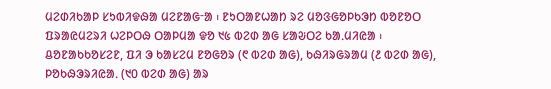ᱢᱮᱰᱤᱠᱟᱞ ᱥᱩᱵᱤᱫᱷᱟ ᱢᱮᱱᱟᱜᱼᱟ ᱾ ᱱᱩᱛᱟᱱᱦᱟᱴ ᱨᱮ ᱢᱚᱝᱜᱚᱞᱠᱳᱴ ᱵᱚᱱᱚᱛ ᱯᱨᱟᱭᱢᱮᱨᱤ ᱦᱮᱞᱛᱷ ᱛᱟᱞᱢᱟ ᱫᱚ ᱑᱕ ᱵᱮᱰ ᱟᱜ ᱥᱟᱶᱛᱮ ᱠᱟᱹᱢᱤᱭᱟ ᱾ ᱪᱚᱱᱟᱠᱠᱚᱥᱮᱱ, ᱯᱤ ᱳ ᱠᱟᱥᱮᱢ ᱱᱚᱜᱚᱨ (᱖ ᱵᱮᱰ ᱟᱜ), ᱠᱷᱤᱨᱜᱨᱟᱢ (᱒ ᱵᱮᱰ ᱟᱜ), ᱞᱚᱠᱷᱳᱨᱤᱭᱟᱹ (᱑᱐ ᱵᱮᱰ ᱟᱜ) ᱟᱨ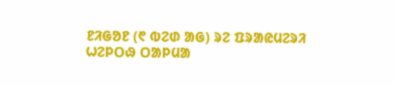ᱱᱤᱜᱚᱱ (᱖ ᱵᱮᱰ ᱟᱜ) ᱨᱮ ᱯᱨᱟᱭᱢᱮᱨᱤ ᱦᱮᱞᱛᱷ ᱛᱟᱞᱢᱟ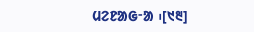ᱢᱮᱱᱟᱜᱼᱟ ᱾[᱑᱓]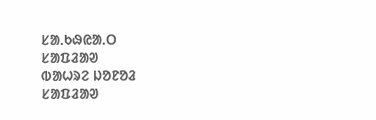ᱥᱟᱹᱠᱷᱭᱟᱹᱛ
ᱥᱟᱯᱲᱟᱣ
ᱵᱟᱦᱨᱮ ᱡᱚᱱᱚᱲ
ᱥᱟᱯᱲᱟᱣ